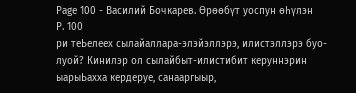Page 100 - Василий Бочкарев. Өрөөбүт уоспун өһүлэн
P. 100
ри теЬелеех сылайаллара-элэйэллэрэ, илистэллэрэ буо-
луой? Кинилэр ол сылайбыт-илистибит керуннэрин
ыарыЬахха кердеруе, санааргыыр,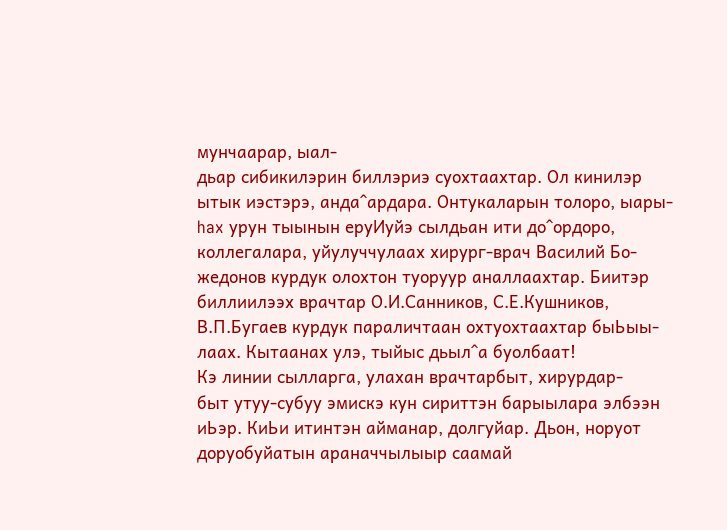мунчаарар, ыал-
дьар сибикилэрин биллэриэ суохтаахтар. Ол кинилэр
ытык иэстэрэ, анда^ардара. Онтукаларын толоро, ыары-
hax урун тыынын еруИуйэ сылдьан ити до^ордоро,
коллегалара, уйулуччулаах хирург-врач Василий Бо-
жедонов курдук олохтон туоруур аналлаахтар. Биитэр
биллиилээх врачтар О.И.Санников, С.Е.Кушников,
В.П.Бугаев курдук параличтаан охтуохтаахтар быЬыы-
лаах. Кытаанах улэ, тыйыс дьыл^а буолбаат!
Кэ линии сылларга, улахан врачтарбыт, хирурдар-
быт утуу-субуу эмискэ кун сириттэн барыылара элбээн
иЬэр. КиЬи итинтэн айманар, долгуйар. Дьон, норуот
доруобуйатын араначчылыыр саамай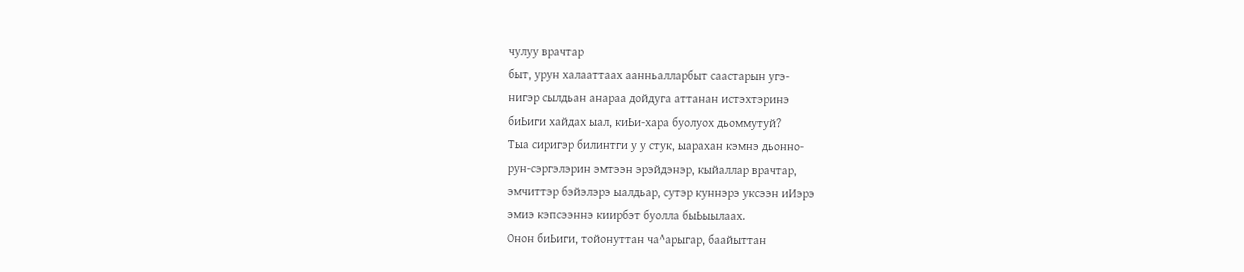чулуу врачтар
быт, урун халааттаах аанньалларбыт саастарын угэ-
нигэр сылдьан анараа дойдуга аттанан истэхтэринэ
биЬиги хайдах ыал, киЬи-хара буолуох дьоммутуй?
Тыа сиригэр билинтги у у стук, ыарахан кэмнэ дьонно-
рун-сэргэлэрин эмтээн эрэйдэнэр, кыйаллар врачтар,
эмчиттэр бэйэлэрэ ыалдьар, сутэр куннэрэ уксээн иИэрэ
эмиэ кэпсээннэ киирбэт буолла быЬыылаах.
Онон биЬиги, тойонуттан ча^арыгар, баайыттан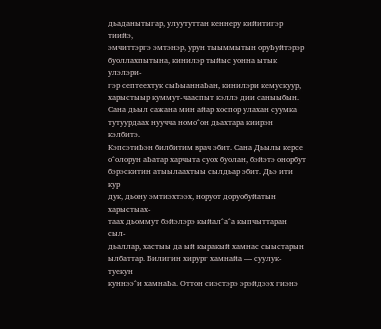дьаданытыгар, улуутуттан кеннеру кийитигэр тиийэ,
эмчиттэргэ эмтэнэр, урун тыыммытын оруЬуйтэрэр
буоллахпытына, кинилэр тыйыс уонна ытык улэлэри-
гэр септеехтук сыЬыаннаЬан, кинилэри кемускуур,
харыстыыр куммут-чааспыт кэллэ дии саныыбын.
Сана дьыл сажана мин айар хоспор улахан суумка
тутуурдаах нуучча номо^он дьахтара киирэн кэлбитэ.
КэпсэтиЬэн билбитим врач эбит. Сана Дьылы керсе
о^олорун аЬатар харчыта суох буолан, бэйэтэ онорбут
бэрэскитин атыылаахтыы сылдьар эбит. Дьэ ити кур
дук, дьону эмтиэхтээх, норуот доруобуйатын харыстыах-
таах дьоммут бэйэлэрэ кыйал^а^а кыпчыттаран сыл-
дьаллар, хастыы да ый кыракый хамнас сыыстарын
ылбаттар. Билигин хирург хамнайа — суулук-туекун
куннээ^и хамнаЬа. Оттон сиэстэрэ эрэйдээх гиэнэ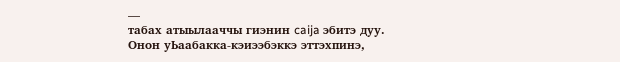—
табах атыылааччы гиэнин caija эбитэ дуу.
Онон уЬаабакка-кэиээбэккэ эттэхпинэ,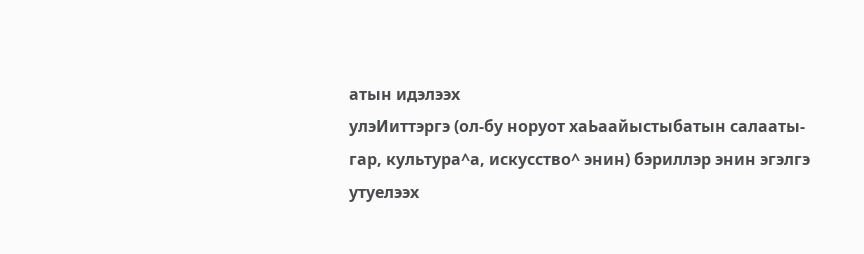атын идэлээх
улэИиттэргэ (ол-бу норуот хаЬаайыстыбатын салааты-
гар, культура^а, искусство^ энин) бэриллэр энин эгэлгэ
утуелээх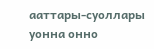ааттары-суоллары уонна онно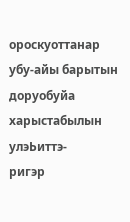ороскуоттанар
убу-айы барытын доруобуйа харыстабылын улэЬиттэ-
ригэр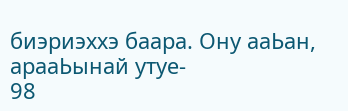биэриэххэ баара. Ону ааЬан, арааЬынай утуе-
98